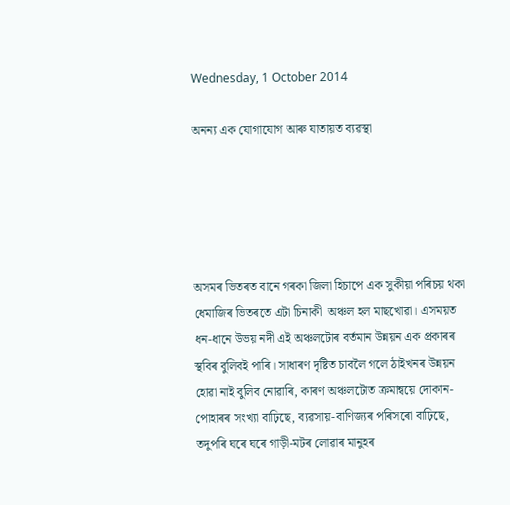Wednesday, 1 October 2014

অনন্য এক যোগাযোগ আৰু যাতায়ত ব্যৱস্থা





অসমৰ ভিতৰত বানে গৰকা জিলা হিচাপে এক সুকীয়া পৰিচয় থকা ধেমাজিৰ ভিতৰতে এটা চিনাকী  অঞ্চল হল মাছখোৱা। এসময়ত ধন-ধানে উভয় নদী এই অঞ্চলটোৰ বৰ্তমান উন্নয়ন এক প্ৰকাৰৰ স্থবিৰ বুলিবই পাৰি। সাধাৰণ দৃষ্টিত চাবলৈ গলে ঠাইখনৰ উন্নয়ন হোৱা নাই বুলিব নোৱাৰি, কাৰণ অঞ্চলটোত ক্ৰমান্বয়ে দোকান-পোহাৰৰ সংখ্যা বাঢ়িছে, ব্যৱসায়-বাণিজ্যৰ পৰিসৰো বাঢ়িছে, তদুপৰি ঘৰে ঘৰে গাড়ী-মটৰ লোৱাৰ মানুহৰ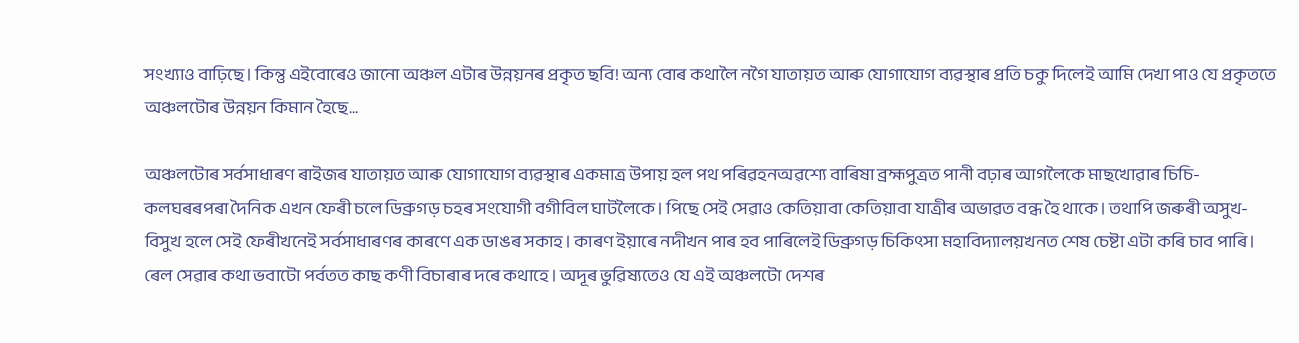সংখ্যাও বাঢ়িছে। কিন্তু এইবোৰেও জানো অঞ্চল এটাৰ উন্নয়নৰ প্ৰকৃত ছবি! অন্য বোৰ কথালৈ নগৈ যাতায়ত আৰু যোগাযোগ ব্যৱস্থাৰ প্ৰতি চকু দিলেই আমি দেখা পাও যে প্ৰকৃততে অঞ্চলটোৰ উন্নয়ন কিমান হৈছে...

অঞ্চলটোৰ সৰ্বসাধাৰণ ৰাইজৰ যাতায়ত আৰু যোগাযোগ ব্যৱস্থাৰ একমাত্ৰ উপায় হল পথ পৰিৱহনঅৱশ্যে বাৰিষা ব্ৰহ্মপুত্ৰত পানী বঢ়াৰ আগলৈকে মাছখোৱাৰ চিচি-কলঘৰৰপৰা দৈনিক এখন ফেৰী চলে ডিব্ৰুগড় চহৰ সংযোগী বগীবিল ঘাটলৈকে। পিছে সেই সেৱাও কেতিয়াবা কেতিয়াবা যাত্ৰীৰ অভাৱত বন্ধ হৈ থাকে। তথাপি জৰুৰী অসুখ-বিসুখ হলে সেই ফেৰীখনেই সৰ্বসাধাৰণৰ কাৰণে এক ডাঙৰ সকাহ। কাৰণ ইয়াৰে নদীখন পাৰ হব পাৰিলেই ডিব্ৰুগড় চিকিৎসা মহাবিদ্যালয়খনত শেষ চেষ্টা এটা কৰি চাব পাৰি। ৰেল সেৱাৰ কথা ভবাটো পৰ্বতত কাছ কণী বিচাৰাৰ দৰে কথাহে। অদূৰ ভুৱিষ্যতেও যে এই অঞ্চলটো দেশৰ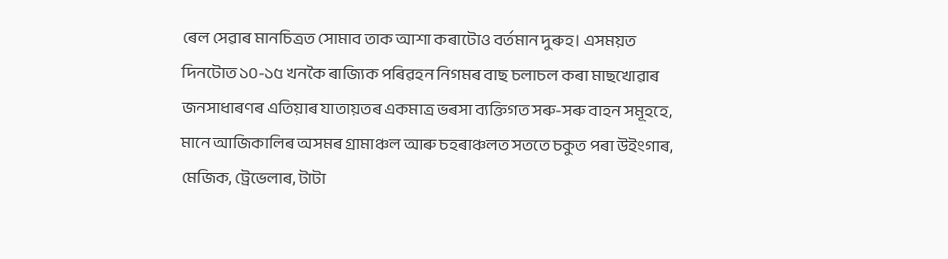ৰেল সেৱাৰ মানচিত্ৰত সোমাব তাক আশা কৰাটোও বৰ্তমান দুৰুহ। এসময়ত দিনটোত ১০-১৫ খনকৈ ৰাজ্যিক পৰিৱহন নিগমৰ বাছ চলাচল কৰা মাছখোৱাৰ জনসাধাৰণৰ এতিয়াৰ যাতায়তৰ একমাত্ৰ ভৰসা ব্যক্তিগত সৰু-সৰু বাহন সমূহহে, মানে আজিকালিৰ অসমৰ গ্ৰামাঞ্চল আৰু চহৰাঞ্চলত সততে চকুত পৰা উইংগাৰ, মেজিক, ট্ৰেভেলাৰ, টাটা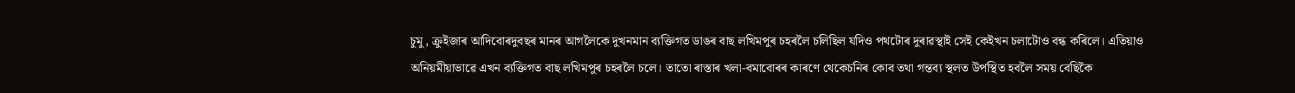চুমু, ক্ৰুইজাৰ আদিবোৰদুবছৰ মানৰ আগলৈকে দুখনমান ব্যক্তিগত ডাঙৰ বাছ লখিমপুৰ চহৰলৈ চলিছিল যদিও পথটোৰ দুৰাৱস্থাই সেই কেইখন চলাটোও বন্ধ কৰিলে। এতিয়াও অনিয়মীয়াভাৱে এখন ব্যক্তিগত বাছ লখিমপুৰ চহৰলৈ চলে। তাতো ৰাস্তাৰ খলা-বমাবোৰৰ কাৰণে থেকেচনিৰ কোব তথা গন্তব্য স্থলত উপস্থিত হবলৈ সময় বেছিকৈ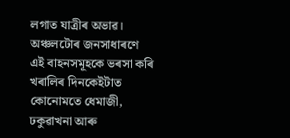লগাত যাত্ৰীৰ অভাৱ। অঞ্চলটোৰ জনসাধাৰণে এই বাহনসমূহকে ভৰসা কৰি খৰালিৰ দিনকেইটাত কোনোমতে ধেমাজী, ঢকুৱাখনা আৰু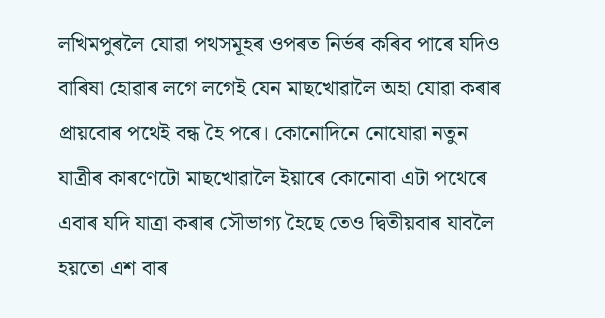লখিমপুৰলৈ যোৱা পথসমূহৰ ওপৰত নিৰ্ভৰ কৰিব পাৰে যদিও বাৰিষা হোৱাৰ লগে লগেই যেন মাছখোৱালৈ অহা যোৱা কৰাৰ প্ৰায়বোৰ পথেই বন্ধ হৈ পৰে। কোনোদিনে নোযোৱা নতুন যাত্ৰীৰ কাৰণেটো মাছখোৱালৈ ইয়াৰে কোনোবা এটা পথেৰে এবাৰ যদি যাত্ৰা কৰাৰ সৌভাগ্য হৈছে তেও দ্বিতীয়বাৰ যাবলৈ হয়তো এশ বাৰ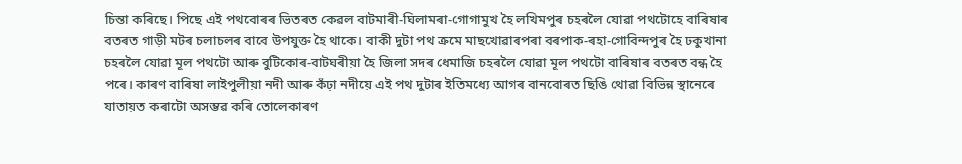চিন্তা কৰিছে। পিছে এই পথবোৰৰ ভিতৰত কেৱল বাটমাৰী-ঘিলামৰা-গোগামুখ হৈ লখিমপুৰ চহৰলৈ যোৱা পথটোহে বাৰিষাৰ বতৰত গাড়ী মটৰ চলাচলৰ বাবে উপযুক্ত হৈ থাকে। বাকী দুটা পথ ক্ৰমে মাছখোৱাৰপৰা বৰপাক-ৰহা-গোবিন্দপুৰ হৈ ঢকুখানা চহৰলৈ যোৱা মূল পথটো আৰু বুটিকোৰ-বাটঘৰীয়া হৈ জিলা সদৰ ধেমাজি চহৰলৈ যোৱা মূল পথটো বাৰিষাৰ বতৰত বন্ধ হৈ পৰে। কাৰণ বাৰিষা লাইপুলীয়া নদী আৰু কঁঢ়া নদীয়ে এই পথ দুটাৰ ইতিমধ্যে আগৰ বানবোৰত ছিঙি থোৱা বিভিন্ন স্থানেৰে যাতায়ত কৰাটো অসম্ভৱ কৰি তোলেকাৰণ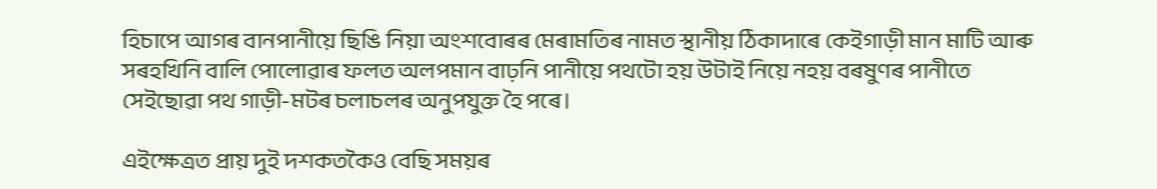হিচাপে আগৰ বানপানীয়ে ছিঙি নিয়া অংশবোৰৰ মেৰামতিৰ নামত স্থানীয় ঠিকাদাৰে কেইগাড়ী মান মাটি আৰু সৰহখিনি বালি পোলোৱাৰ ফলত অলপমান বাঢ়নি পানীয়ে পথটো হয় উটাই নিয়ে নহয় বৰষুণৰ পানীতে সেইছোৱা পথ গাড়ী-মটৰ চলাচলৰ অনুপযুক্ত হৈ পৰে।

এইক্ষেত্ৰত প্ৰায় দুই দশকতকৈও বেছি সময়ৰ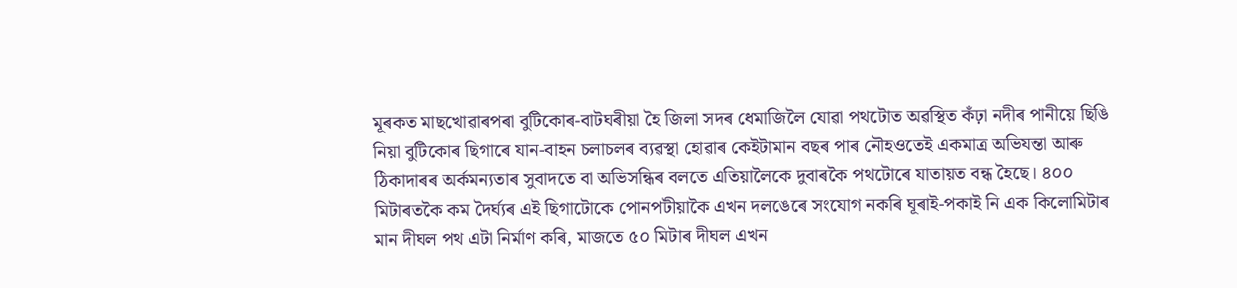মূৰকত মাছখোৱাৰপৰা বুটিকোৰ-বাটঘৰীয়া হৈ জিলা সদৰ ধেমাজিলৈ যোৱা পথটোত অৱস্থিত কঁঢ়া নদীৰ পানীয়ে ছিঙি নিয়া বুটিকোৰ ছিগাৰে যান-বাহন চলাচলৰ ব্যৱস্থা হোৱাৰ কেইটামান বছৰ পাৰ নৌহওতেই একমাত্ৰ অভিযন্তা আৰু ঠিকাদাৰৰ অৰ্কমন্যতাৰ সুবাদতে বা অভিসন্ধিৰ বলতে এতিয়ালৈকে দুবাৰকৈ পথটোৰে যাতায়ত বন্ধ হৈছে। ৪০০ মিটাৰতকৈ কম দৈৰ্ঘ্যৰ এই ছিগাটোকে পোনপটীয়াকৈ এখন দলঙেৰে সংযোগ নকৰি ঘূৰাই-পকাই নি এক কিলোমিটাৰ মান দীঘল পথ এটা নিৰ্মাণ কৰি, মাজতে ৫০ মিটাৰ দীঘল এখন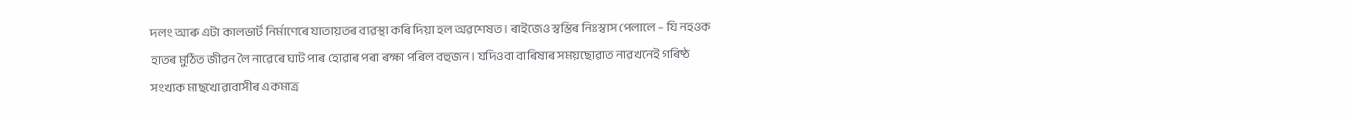দলং আৰু এটা কালভাৰ্ট নিৰ্মাণেৰে যাতায়তৰ ব্যৱস্থা কৰি দিয়া হল অৱশেষত। ৰাইজেও স্বস্তিৰ নিঃস্বাস পেলালে – যি নহওক হাতৰ মুঠিত জীৱন লৈ নাৱেৰে ঘাট পাৰ হোৱাৰ পৰা ৰক্ষা পৰিল বহুজন। যদিওবা বাৰিষাৰ সময়ছোৱাত নাৱখনেই গৰিষ্ঠ সংখ্যক মাছখোৱাবাসীৰ একমাত্ৰ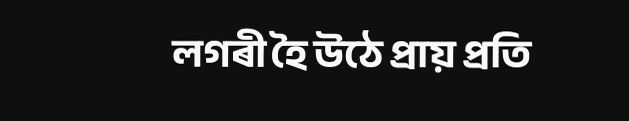লগৰী হৈ উঠে প্ৰায় প্ৰতি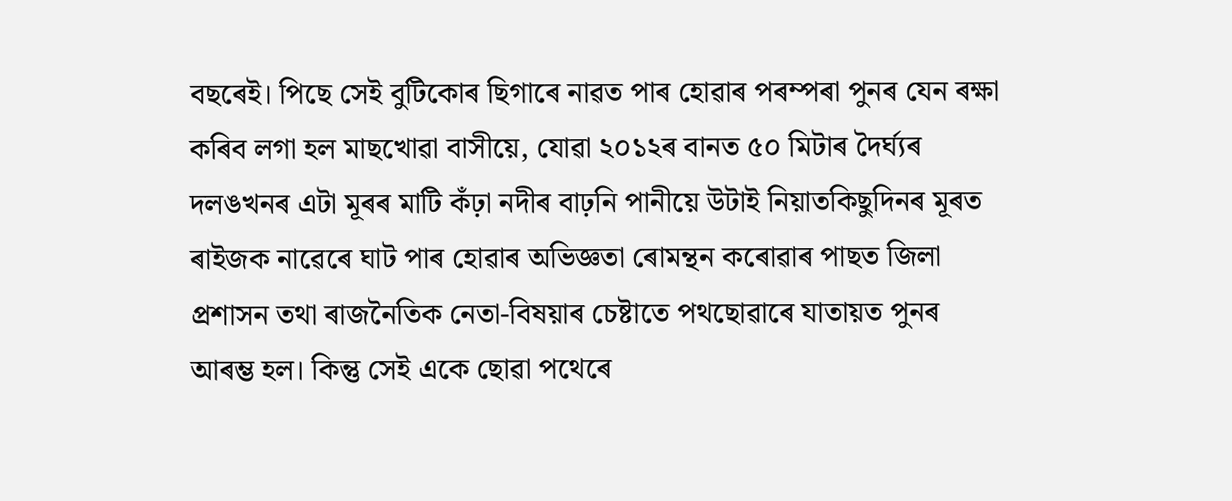বছৰেই। পিছে সেই বুটিকোৰ ছিগাৰে নাৱত পাৰ হোৱাৰ পৰম্পৰা পুনৰ যেন ৰক্ষা কৰিব লগা হল মাছখোৱা বাসীয়ে, যোৱা ২০১২ৰ বানত ৫০ মিটাৰ দৈৰ্ঘ্যৰ দলঙখনৰ এটা মূৰৰ মাটি কঁঢ়া নদীৰ বাঢ়নি পানীয়ে উটাই নিয়াতকিছুদিনৰ মূৰত ৰাইজক নাৱেৰে ঘাট পাৰ হোৱাৰ অভিজ্ঞতা ৰোমন্থন কৰোৱাৰ পাছত জিলা প্ৰশাসন তথা ৰাজনৈতিক নেতা-বিষয়াৰ চেষ্টাতে পথছোৱাৰে যাতায়ত পুনৰ আৰম্ভ হল। কিন্তু সেই একে ছোৱা পথেৰে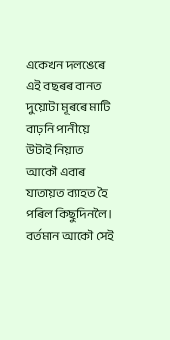একেখন দলঙেৰে এই বছৰৰ বানত দুয়োটা মূৰৰে মাটি বাঢ়নি পানীয়ে উটাই নিয়াত আকৌ এবাৰ যাতায়ত ব্যাহত হৈ পৰিল কিছুদিনলৈ। বৰ্তমান আকৌ সেই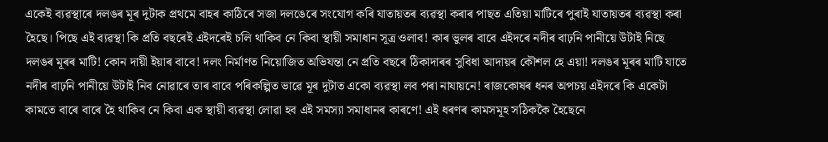একেই ব্যৱস্থাৰে দলঙৰ মূৰ দুটাক প্ৰথমে বাহৰ কাঠিৰে সজা দলঙেৰে সংযোগ কৰি যাতায়তৰ ব্যৱস্থা কৰাৰ পাছত এতিয়া মাটিৰে পুৰাই যাতায়তৰ ব্যৱস্থা কৰা হৈছে। পিছে এই ব্যৱস্থা কি প্ৰতি বছৰেই এইদৰেই চলি থাকিব নে কিবা স্থায়ী সমাধান সূত্ৰ ওলাব! কাৰ ভুলৰ বাবে এইদৰে নদীৰ বাঢ়নি পানীয়ে উটাই নিছে দলঙৰ মূৰৰ মাটি! কোন দায়ী ইয়াৰ বাবে! দলং নিৰ্মাণত নিয়োজিত অভিযন্তা নে প্ৰতি বছৰে ঠিকাদাৰৰ সুবিধা আদায়ৰ কৌশল হে এয়া! দলঙৰ মূৰৰ মাটি যাতে নদীৰ বাঢ়নি পানীয়ে উটাই নিব নোৱাৰে তাৰ বাবে পৰিকল্পিত ভাৱে মূৰ দুটাত একো ব্যৱস্থা লব পৰা নাযায়নে! ৰাজকোষৰ ধনৰ অপচয় এইদৰে কি একেটা কামতে বাৰে বাৰে হৈ থাকিব নে কিবা এক স্থায়ী ব্যৱস্থা লোৱা হব এই সমস্যা সমাধানৰ কাৰণে! এই ধৰণৰ কামসমূহ সঠিককৈ হৈছেনে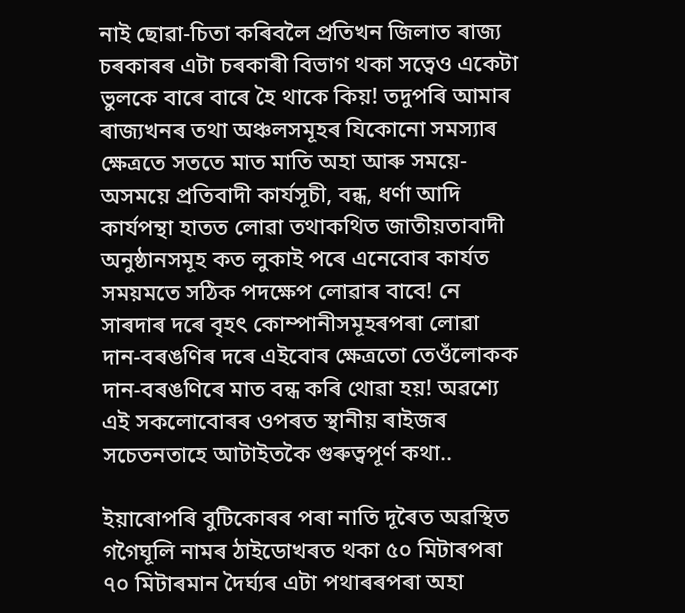নাই ছোৱা-চিতা কৰিবলৈ প্ৰতিখন জিলাত ৰাজ্য চৰকাৰৰ এটা চৰকাৰী বিভাগ থকা সত্বেও একেটা ভুলকে বাৰে বাৰে হৈ থাকে কিয়! তদুপৰি আমাৰ ৰাজ্যখনৰ তথা অঞ্চলসমূহৰ যিকোনো সমস্যাৰ ক্ষেত্ৰতে সততে মাত মাতি অহা আৰু সময়ে-অসময়ে প্ৰতিবাদী কাৰ্যসূচী, বন্ধ, ধৰ্ণা আদি কাৰ্যপন্থা হাতত লোৱা তথাকথিত জাতীয়তাবাদী অনুষ্ঠানসমূহ কত লুকাই পৰে এনেবোৰ কাৰ্যত সময়মতে সঠিক পদক্ষেপ লোৱাৰ বাবে! নে সাৰদাৰ দৰে বৃহৎ কোম্পানীসমূহৰপৰা লোৱা দান-বৰঙণিৰ দৰে এইবোৰ ক্ষেত্ৰতো তেওঁলোকক দান-বৰঙণিৰে মাত বন্ধ কৰি থোৱা হয়! অৱশ্যে এই সকলোবোৰৰ ওপৰত স্থানীয় ৰাইজৰ সচেতনতাহে আটাইতকৈ গুৰুত্বপূৰ্ণ কথা..

ইয়াৰোপৰি বুটিকোৰৰ পৰা নাতি দূৰৈত অৱস্থিত গগৈঘূলি নামৰ ঠাইডোখৰত থকা ৫০ মিটাৰপৰা ৭০ মিটাৰমান দৈৰ্ঘ্যৰ এটা পথাৰৰপৰা অহা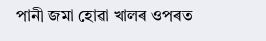পানী জমা হোৱা খালৰ ওপৰত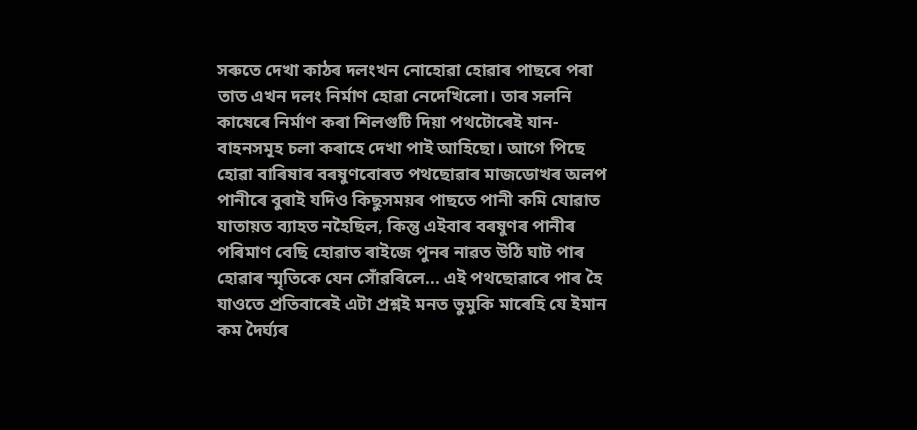সৰুতে দেখা কাঠৰ দলংখন নোহোৱা হোৱাৰ পাছৰে পৰা তাত এখন দলং নিৰ্মাণ হোৱা নেদেখিলো। তাৰ সলনি কাষেৰে নিৰ্মাণ কৰা শিলগুটি দিয়া পথটোৰেই যান-বাহনসমূহ চলা কৰাহে দেখা পাই আহিছো। আগে পিছে হোৱা বাৰিষাৰ বৰষুণবোৰত পথছোৱাৰ মাজডোখৰ অলপ পানীৰে বুৰাই যদিও কিছুসময়ৰ পাছতে পানী কমি যোৱাত যাতায়ত ব্যাহত নহৈছিল, কিন্তু এইবাৰ বৰষুণৰ পানীৰ পৰিমাণ বেছি হোৱাত ৰাইজে পুনৰ নাৱত উঠি ঘাট পাৰ হোৱাৰ স্মৃতিকে যেন সোঁৱৰিলে... এই পথছোৱাৰে পাৰ হৈ যাওতে প্ৰতিবাৰেই এটা প্ৰশ্নই মনত ভুমুকি মাৰেহি যে ইমান কম দৈৰ্ঘ্যৰ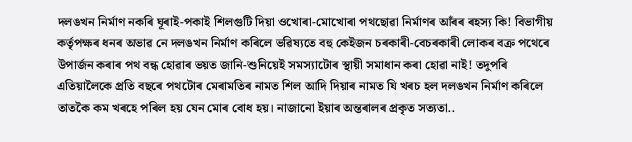দলঙখন নিৰ্মাণ নকৰি ঘূৰাই-পকাই শিলগুটি দিয়া ওখোৰা-মোখোৰা পথছোৱা নিৰ্মাণৰ আঁৰৰ ৰহস্য কি! বিভাগীয় কৰ্তৃপক্ষৰ ধনৰ অভাৱ নে দলঙখন নিৰ্মাণ কৰিলে ভৱিষ্যতে বহু কেইজন চৰকাৰী-বেচৰকাৰী লোকৰ বক্ৰ পথেৰে উপাৰ্জন কৰাৰ পথ বন্ধ হোৱাৰ ভয়ত জানি-শুনিয়েই সমস্যাটোৰ স্থায়ী সমাধান কৰা হোৱা নাই! তদুপৰি এতিয়ালৈকে প্ৰতি বছৰে পথটোৰ মেৰামতিৰ নামত শিল আদি দিয়াৰ নামত যি খৰচ হল দলঙখন নিৰ্মাণ কৰিলে তাতকৈ কম খৰহে পৰিল হয় যেন মোৰ বোধ হয়। নাজানো ইয়াৰ অন্তৰালৰ প্ৰকৃত সত্যতা..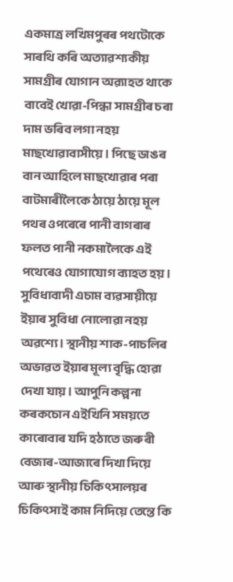একমাত্ৰ লখিমপুৰৰ পথটোকে সাৰথি কৰি অত্যাৱশ্যকীয় সামগ্ৰীৰ যোগান অৱ্যাহত থাকে বাবেই খোৱা-পিন্ধা সামগ্ৰীৰ চৰা দাম ভৰিব লগা নহয় মাছখোৱাবাসীয়ে। পিছে ডাঙৰ বান আহিলে মাছখোৱাৰ পৰা বাটমাৰীলৈকে ঠায়ে ঠায়ে মূল পথৰ ওপৰেৰে পানী বাগৰাৰ ফলত পানী নকমালৈকে এই পথেৰেও যোগাযোগ ব্যাহত হয়। সুবিধাবাদী এচাম ব্যৱসায়ীয়ে ইয়াৰ সুবিধা নোলোৱা নহয় অৱশ্যে। স্থানীয় শাক-পাচলিৰ অভাৱত ইয়াৰ মূল্য বৃদ্ধি হোৱা দেখা যায়। আপুনি কল্পনা কৰকচোন এইখিনি সময়তে কাৰোবাৰ যদি হঠাতে জৰুৰী বেজাৰ-আজাৰে দিখা দিয়ে আৰু স্থানীয় চিকিৎসালয়ৰ চিকিৎসাই কাম নিদিয়ে তেন্তে কি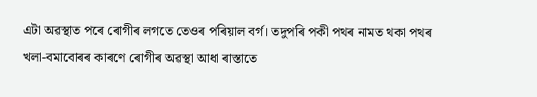এটা অৱস্থাত পৰে ৰোগীৰ লগতে তেওৰ পৰিয়াল বৰ্গ। তদুপৰি পকী পথৰ নামত থকা পথৰ খলা-বমাবোৰৰ কাৰণে ৰোগীৰ অৱস্থা আধা ৰাস্তাতে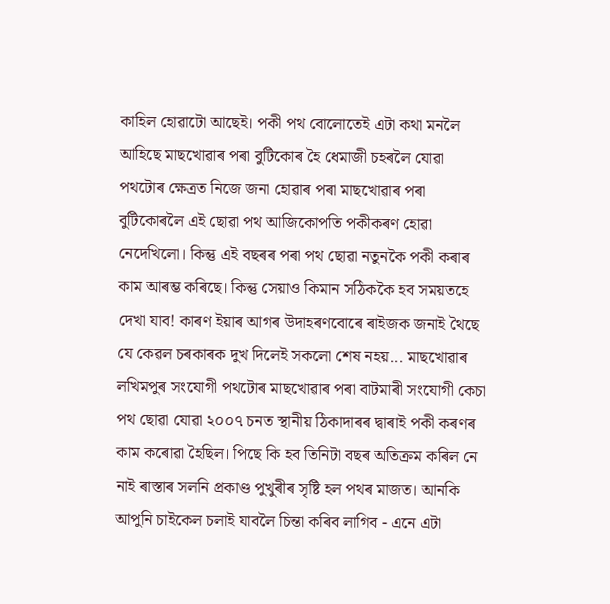কাহিল হোৱাটো আছেই। পকী পথ বোলোতেই এটা কথা মনলৈ আহিছে মাছখোৱাৰ পৰা বুটিকোৰ হৈ ধেমাজী চহৰলৈ যোৱা পথটোৰ ক্ষেত্ৰত নিজে জনা হোৱাৰ পৰা মাছখোৱাৰ পৰা বুটিকোৰলৈ এই ছোৱা পথ আজিকোপতি পকীকৰণ হোৱা নেদেখিলো। কিন্তু এই বছৰৰ পৰা পথ ছোৱা নতুনকৈ পকী কৰাৰ কাম আৰম্ভ কৰিছে। কিন্তু সেয়াও কিমান সঠিককৈ হব সময়তহে দেখা যাব! কাৰণ ইয়াৰ আগৰ উদাহৰণবোৰে ৰাইজক জনাই থৈছে যে কেৱল চৰকাৰক দুখ দিলেই সকলো শেষ নহয়... মাছখোৱাৰ লখিমপুৰ সংযোগী পথটোৰ মাছখোৱাৰ পৰা বাটমাৰী সংযোগী কেচা পথ ছোৱা যোৱা ২০০৭ চনত স্থানীয় ঠিকাদাৰৰ দ্বাৰাই পকী কৰণৰ কাম কৰোৱা হৈছিল। পিছে কি হব তিনিটা বছৰ অতিক্ৰম কৰিল নে নাই ৰাস্তাৰ সলনি প্ৰকাণ্ড পুখুৰীৰ সৃষ্টি হল পথৰ মাজত। আনকি আপুনি চাইকেল চলাই যাবলৈ চিন্তা কৰিব লাগিব - এনে এটা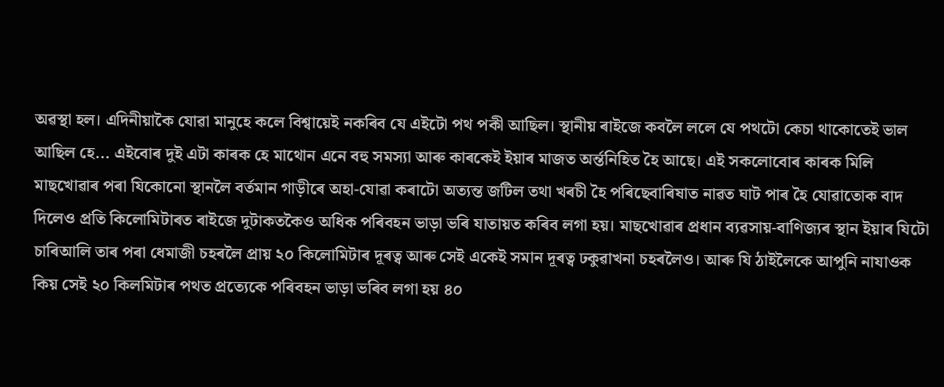অৱস্থা হল। এদিনীয়াকৈ যোৱা মানুহে কলে বিশ্বায়েই নকৰিব যে এইটো পথ পকী আছিল। স্থানীয় ৰাইজে কবলৈ ললে যে পথটো কেচা থাকোতেই ভাল আছিল হে... এইবোৰ দুই এটা কাৰক হে মাথোন এনে বহু সমস্যা আৰু কাৰকেই ইয়াৰ মাজত অৰ্ন্তনিহিত হৈ আছে। এই সকলোবোৰ কাৰক মিলি মাছখোৱাৰ পৰা যিকোনো স্থানলৈ বৰ্তমান গাড়ীৰে অহা-যোৱা কৰাটো অত্যন্ত জটিল তথা খৰচী হৈ পৰিছেবাৰিষাত নাৱত ঘাট পাৰ হৈ যোৱাতোক বাদ দিলেও প্ৰতি কিলোমিটাৰত ৰাইজে দুটাকতকৈও অধিক পৰিবহন ভাড়া ভৰি যাতায়ত কৰিব লগা হয়। মাছখোৱাৰ প্ৰধান ব্যৱসায়-বাণিজ্যৰ স্থান ইয়াৰ যিটো চাৰিআলি তাৰ পৰা ধেমাজী চহৰলৈ প্ৰায় ২০ কিলোমিটাৰ দূৰত্ব আৰু সেই একেই সমান দূৰত্ব ঢকুৱাখনা চহৰলৈও। আৰু যি ঠাইলৈকে আপুনি নাযাওক কিয় সেই ২০ কিলমিটাৰ পথত প্ৰত্যেকে পৰিবহন ভাড়া ভৰিব লগা হয় ৪০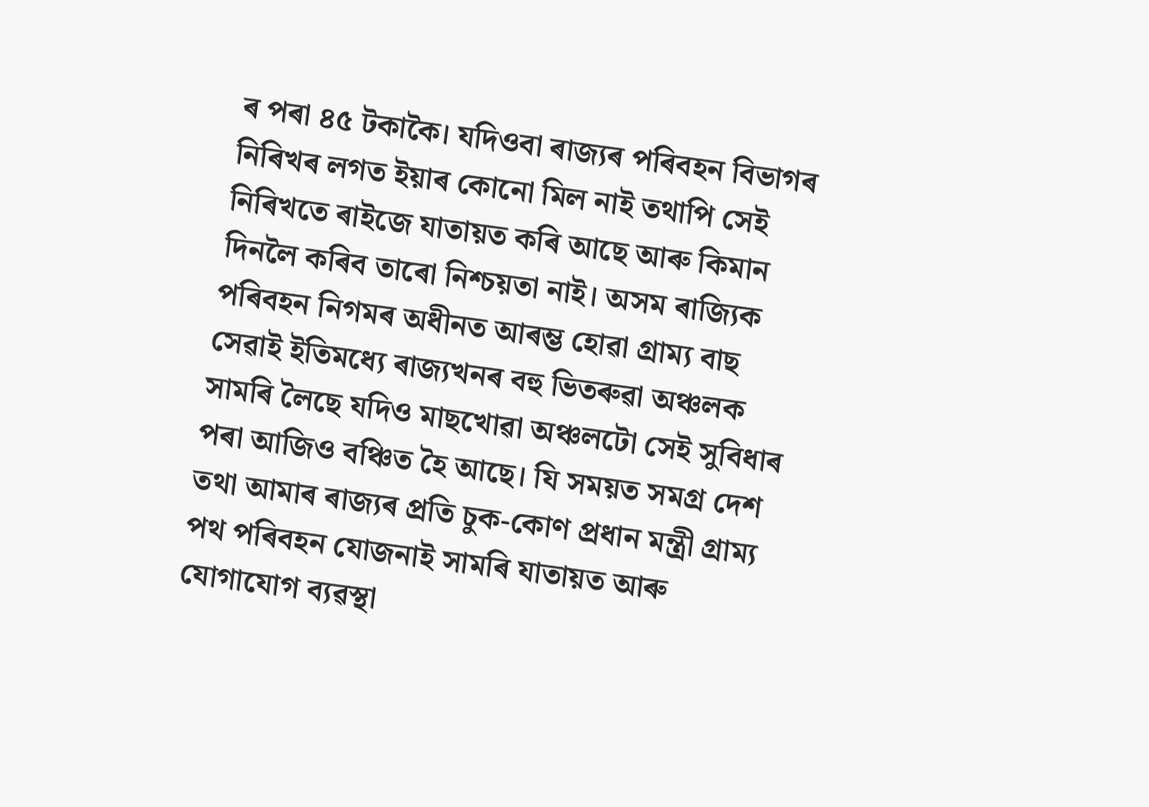ৰ পৰা ৪৫ টকাকৈ। যদিওবা ৰাজ্যৰ পৰিবহন বিভাগৰ নিৰিখৰ লগত ইয়াৰ কোনো মিল নাই তথাপি সেই নিৰিখতে ৰাইজে যাতায়ত কৰি আছে আৰু কিমান দিনলৈ কৰিব তাৰো নিশ্চয়তা নাই। অসম ৰাজ্যিক পৰিবহন নিগমৰ অধীনত আৰম্ভ হোৱা গ্ৰাম্য বাছ সেৱাই ইতিমধ্যে ৰাজ্যখনৰ বহু ভিতৰুৱা অঞ্চলক সামৰি লৈছে যদিও মাছখোৱা অঞ্চলটো সেই সুবিধাৰ পৰা আজিও বঞ্চিত হৈ আছে। যি সময়ত সমগ্ৰ দেশ তথা আমাৰ ৰাজ্যৰ প্ৰতি চুক-কোণ প্ৰধান মন্ত্ৰী গ্ৰাম্য পথ পৰিবহন যোজনাই সামৰি যাতায়ত আৰু যোগাযোগ ব্যৱস্থা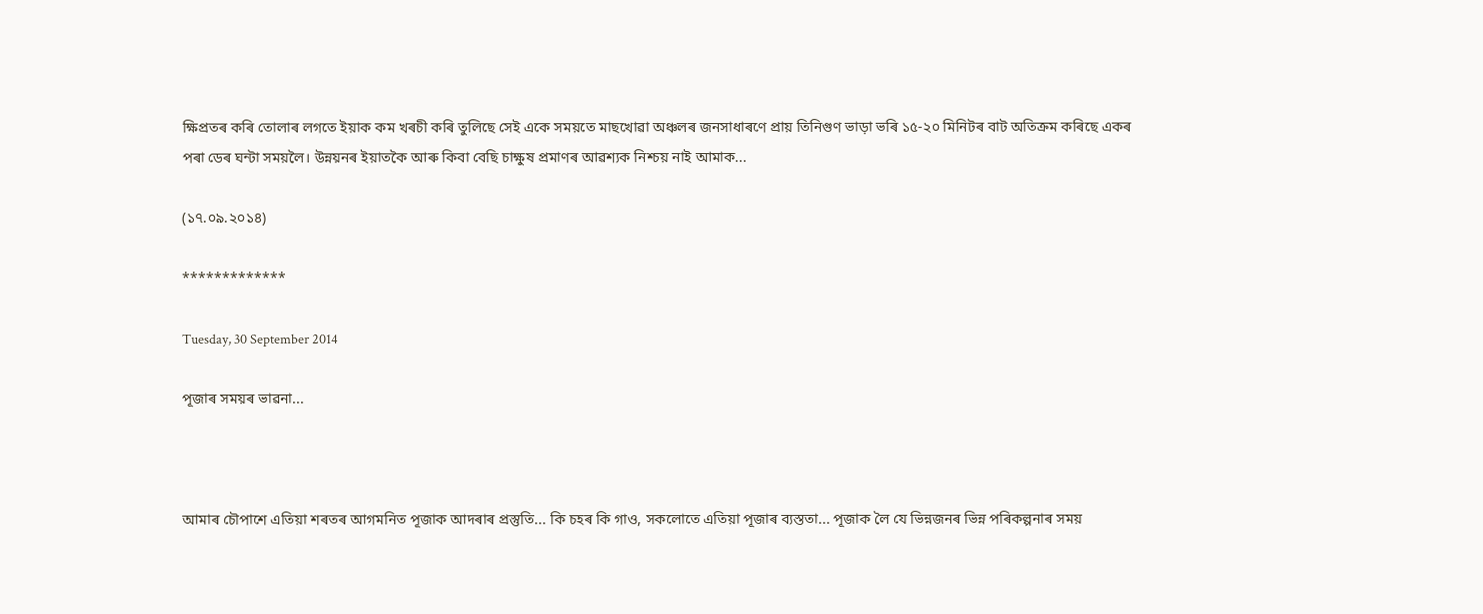ক্ষিপ্ৰতৰ কৰি তোলাৰ লগতে ইয়াক কম খৰচী কৰি তুলিছে সেই একে সময়তে মাছখোৱা অঞ্চলৰ জনসাধাৰণে প্ৰায় তিনিগুণ ভাড়া ভৰি ১৫-২০ মিনিটৰ বাট অতিক্ৰম কৰিছে একৰ পৰা ডেৰ ঘন্টা সময়লৈ। উন্নয়নৰ ইয়াতকৈ আৰু কিবা বেছি চাক্ষুষ প্ৰমাণৰ আৱশ্যক নিশ্চয় নাই আমাক...

(১৭.০৯.২০১৪)

*************

Tuesday, 30 September 2014

পূজাৰ সময়ৰ ভাৱনা...



আমাৰ চৌপাশে এতিয়া শৰতৰ আগমনিত পূজাক আদৰাৰ প্ৰস্তুতি... কি চহৰ কি গাও, সকলোতে এতিয়া পূজাৰ ব্যস্ততা... পূজাক লৈ যে ভিন্নজনৰ ভিন্ন পৰিকল্পনাৰ সময়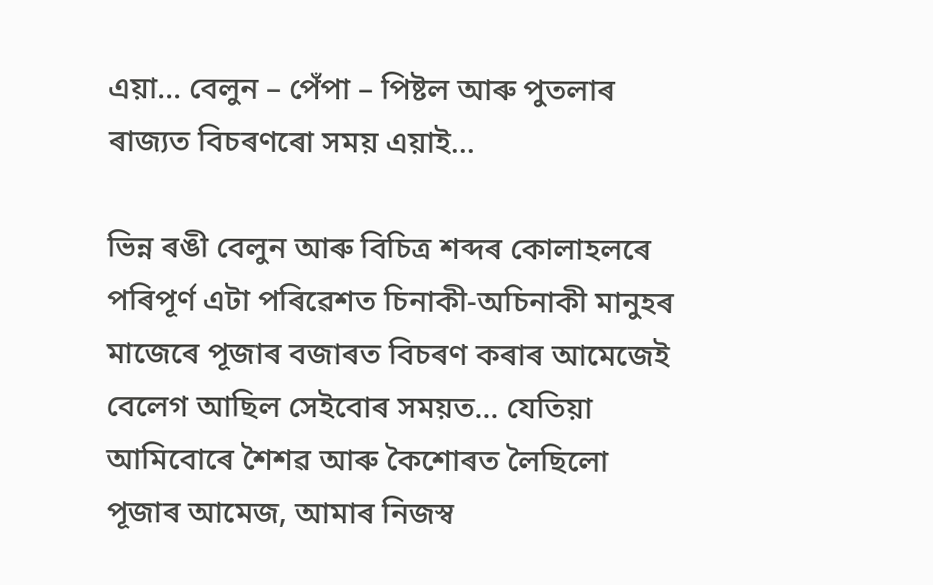এয়া... বেলুন – পেঁপা – পিষ্টল আৰু পুতলাৰ ৰাজ্যত বিচৰণৰো সময় এয়াই...

ভিন্ন ৰঙী বেলুন আৰু বিচিত্ৰ শব্দৰ কোলাহলৰে পৰিপূৰ্ণ এটা পৰিৱেশত চিনাকী-অচিনাকী মানুহৰ মাজেৰে পূজাৰ বজাৰত বিচৰণ কৰাৰ আমেজেই বেলেগ আছিল সেইবোৰ সময়ত... যেতিয়া আমিবোৰে শৈশৱ আৰু কৈশোৰত লৈছিলো পূজাৰ আমেজ, আমাৰ নিজস্ব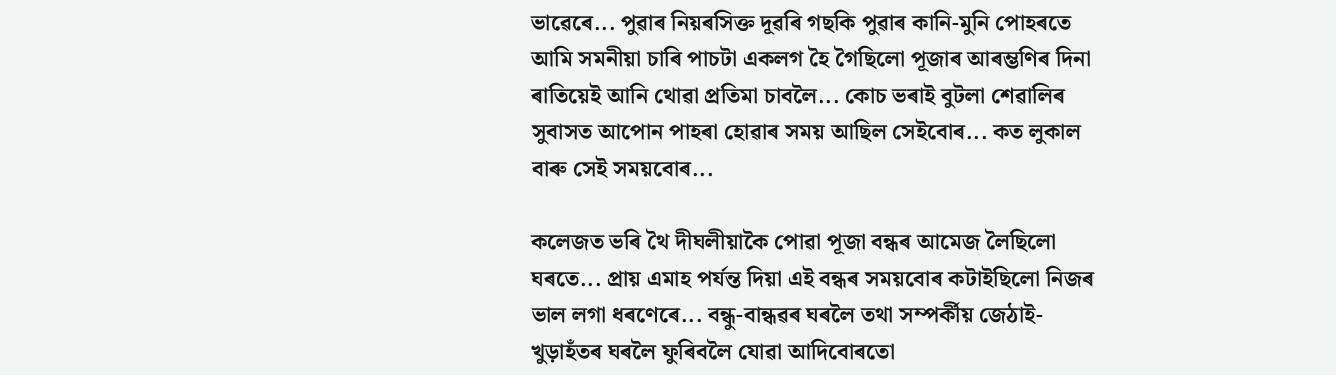ভাৱেৰে... পুৱাৰ নিয়ৰসিক্ত দূৱৰি গছকি পুৱাৰ কানি-মুনি পোহৰতে আমি সমনীয়া চাৰি পাচটা একলগ হৈ গৈছিলো পূজাৰ আৰম্ভণিৰ দিনা ৰাতিয়েই আনি থোৱা প্ৰতিমা চাবলৈ... কোচ ভৰাই বুটলা শেৱালিৰ সুবাসত আপোন পাহৰা হোৱাৰ সময় আছিল সেইবোৰ... কত লুকাল বাৰু সেই সময়বোৰ...

কলেজত ভৰি থৈ দীঘলীয়াকৈ পোৱা পূজা বন্ধৰ আমেজ লৈছিলো ঘৰতে... প্ৰায় এমাহ পৰ্যন্ত দিয়া এই বন্ধৰ সময়বোৰ কটাইছিলো নিজৰ ভাল লগা ধৰণেৰে... বন্ধু-বান্ধৱৰ ঘৰলৈ তথা সম্পৰ্কীয় জেঠাই-খুড়াহঁতৰ ঘৰলৈ ফুৰিবলৈ যোৱা আদিবোৰতো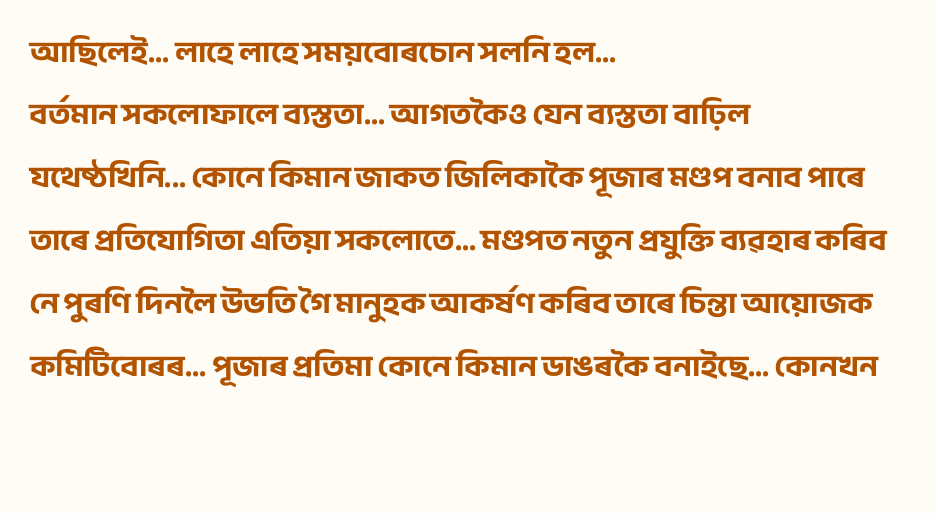আছিলেই... লাহে লাহে সময়বোৰচোন সলনি হল...
বৰ্তমান সকলোফালে ব্যস্ততা... আগতকৈও যেন ব্যস্ততা বাঢ়িল যথেষ্ঠখিনি... কোনে কিমান জাকত জিলিকাকৈ পূজাৰ মণ্ডপ বনাব পাৰে তাৰে প্ৰতিযোগিতা এতিয়া সকলোতে... মণ্ডপত নতুন প্ৰযুক্তি ব্যৱহাৰ কৰিব নে পুৰণি দিনলৈ উভতি গৈ মানুহক আকৰ্ষণ কৰিব তাৰে চিন্তা আয়োজক কমিটিবোৰৰ... পূজাৰ প্ৰতিমা কোনে কিমান ডাঙৰকৈ বনাইছে... কোনখন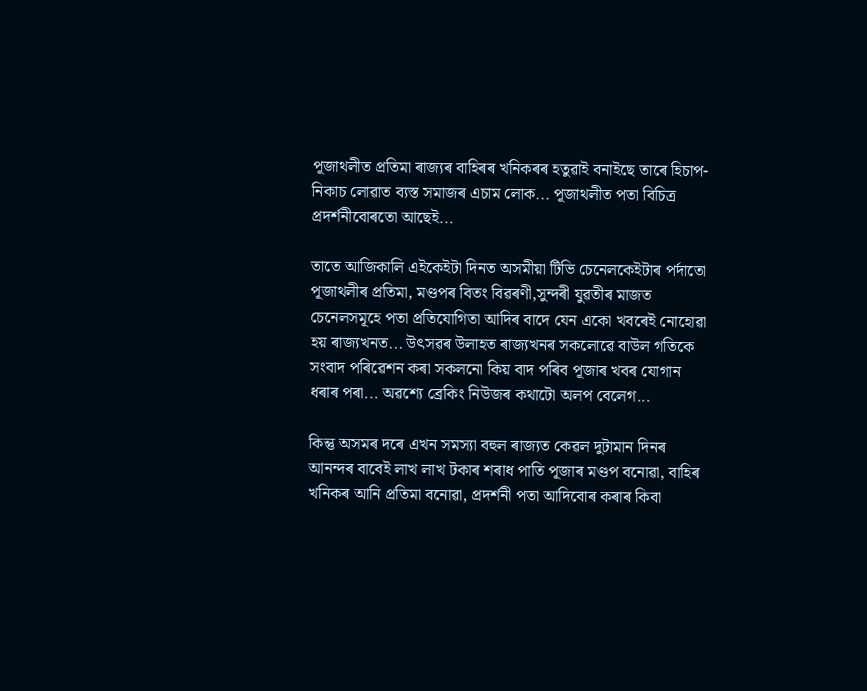পূজাথলীত প্ৰতিমা ৰাজ্যৰ বাহিৰৰ খনিকৰৰ হতুৱাই বনাইছে তাৰে হিচাপ-নিকাচ লোৱাত ব্যস্ত সমাজৰ এচাম লোক... পূজাথলীত পতা বিচিত্ৰ প্ৰদৰ্শনীবোৰতো আছেই...

তাতে আজিকালি এইকেইটা দিনত অসমীয়া টিভি চেনেলকেইটাৰ পৰ্দাতো পূজাথলীৰ প্ৰতিমা, মণ্ডপৰ বিতং বিৱৰণী,সুন্দৰী যুৱতীৰ মাজত চেনেলসমূহে পতা প্ৰতিযোগিতা আদিৰ বাদে যেন একো খবৰেই নোহোৱা হয় ৰাজ্যখনত... উৎসৱৰ উলাহত ৰাজ্যখনৰ সকলোৱে বাউল গতিকে সংবাদ পৰিৱেশন কৰা সকলনো কিয় বাদ পৰিব পূজাৰ খবৰ যোগান ধৰাৰ পৰা... অৱশ্যে ব্ৰেকিং নিউজৰ কথাটো অলপ বেলেগ...

কিন্তু অসমৰ দৰে এখন সমস্যা বহুল ৰাজ্যত কেৱল দুটামান দিনৰ আনন্দৰ বাবেই লাখ লাখ টকাৰ শৰাধ পাতি পূজাৰ মণ্ডপ বনোৱা, বাহিৰ খনিকৰ আনি প্ৰতিমা বনোৱা, প্ৰদৰ্শনী পতা আদিবোৰ কৰাৰ কিবা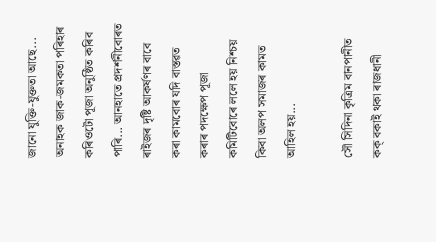জানো যুক্তি-যুক্ততা আছে... অনাহক জাক-জমকতা পৰিহাৰ কৰিওটো পূজা অনুষ্ঠিত কৰিব পাৰি... আনহাতে প্ৰদৰ্শনীবোৰত ৰাইজৰ দৃষ্টি আকৰ্ষণৰ বাবে কৰা কামবোৰ যদি বাস্তৱত কৰাৰ পদক্ষেপ পূজা কমিটিবোৰে ললে হয় নিশ্চয় কিবা অলপ সমাজৰ কামত আহিল হয়...

সৌ সিদিনা কৃত্ৰিম বানপানীত কক্ বকাই থকা ৰাজধানী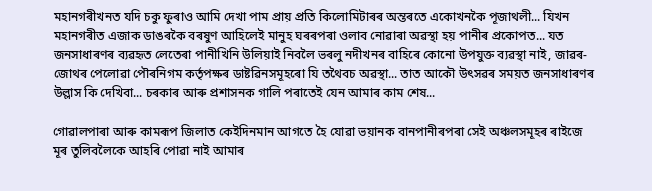মহানগৰীখনত যদি চকু ফুৰাও আমি দেখা পাম প্ৰায় প্ৰতি কিলোমিটাৰৰ অন্তৰতে একোখনকৈ পূজাথলী... যিখন মহানগৰীত এজাক ডাঙৰকৈ বৰষুণ আহিলেই মানুহ ঘৰৰপৰা ওলাব নোৱাৰা অৱস্থা হয় পানীৰ প্ৰকোপত... যত জনসাধাৰণৰ ব্যৱহৃত লেতেৰা পানীখিনি উলিয়াই নিবলৈ ভৰলু নদীখনৰ বাহিৰে কোনো উপযুক্ত ব্যৱস্থা নাই, জাৱৰ-জোথৰ পেলোৱা পৌৰনিগম কৰ্তৃপক্ষৰ ডাষ্টৱিনসমূহৰো যি তথৈবচ অৱস্থা... তাত আকৌ উৎসৱৰ সময়ত জনসাধাৰণৰ উল্লাস কি দেখিবা... চৰকাৰ আৰু প্ৰশাসনক গালি পৰাতেই যেন আমাৰ কাম শেষ...

গোৱালপাৰা আৰু কামৰূপ জিলাত কেইদিনমান আগতে হৈ যোৱা ভয়ানক বানপানীৰপৰা সেই অঞ্চলসমূহৰ ৰাইজে মূৰ তুলিবলৈকে আহৰি পোৱা নাই আমাৰ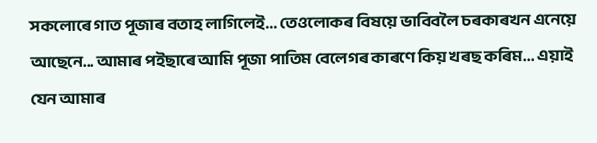সকলোৰে গাত পূজাৰ বতাহ লাগিলেই... তেওলোকৰ বিষয়ে ভাবিবলৈ চৰকাৰখন এনেয়ে আছেনে... আমাৰ পইছাৰে আমি পূজা পাতিম বেলেগৰ কাৰণে কিয় খৰছ কৰিম... এয়াই যেন আমাৰ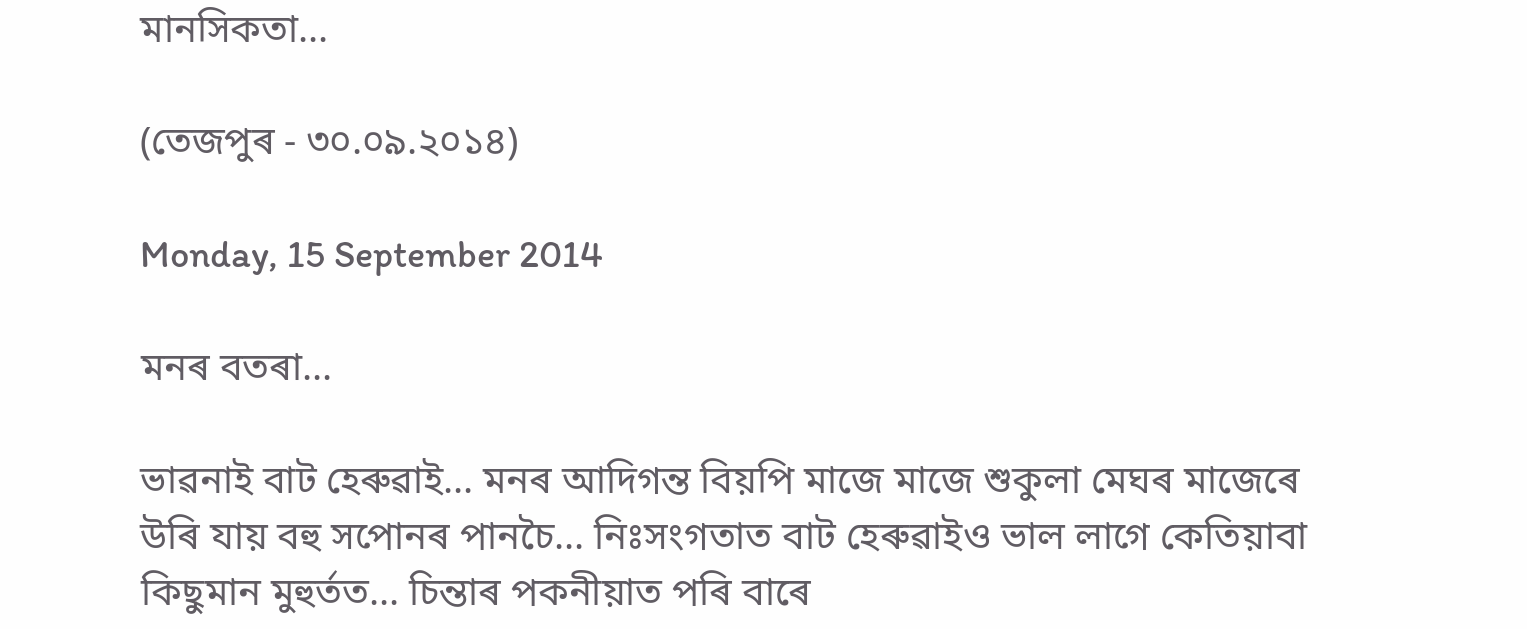মানসিকতা...

(তেজপুৰ - ৩০.০৯.২০১৪)

Monday, 15 September 2014

মনৰ বতৰা...

ভাৱনাই বাট হেৰুৱাই... মনৰ আদিগন্ত বিয়পি মাজে মাজে শুকুলা মেঘৰ মাজেৰে উৰি যায় বহু সপোনৰ পানচৈ... নিঃসংগতাত বাট হেৰুৱাইও ভাল লাগে কেতিয়াবা কিছুমান মুহুৰ্তত... চিন্তাৰ পকনীয়াত পৰি বাৰে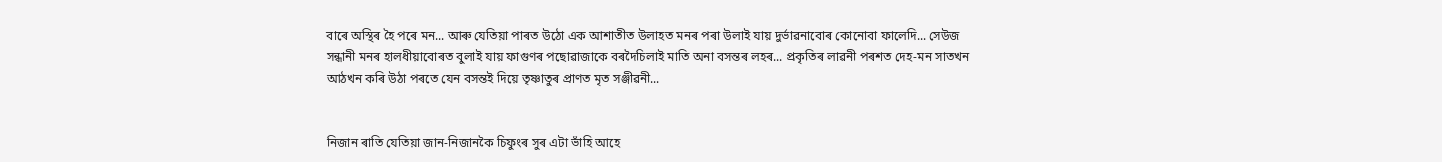বাৰে অস্থিৰ হৈ পৰে মন... আৰু যেতিয়া পাৰত উঠো এক আশাতীত উলাহত মনৰ পৰা উলাই যায় দুৰ্ভাৱনাবোৰ কোনোবা ফালেদি... সেউজ সন্ধানী মনৰ হালধীয়াবোৰত বুলাই যায় ফাগুণৰ পছোৱাজাকে বৰদৈচিলাই মাতি অনা বসন্তৰ লহৰ... প্ৰকৃতিৰ লাৱনী পৰশত দেহ-মন সাতখন আঠখন কৰি উঠা পৰতে যেন বসন্তই দিয়ে তৃষ্ণাতুৰ প্ৰাণত মৃত সঞ্জীৱনী...


নিজান ৰাতি যেতিয়া জান-নিজানকৈ চিফুংৰ সুৰ এটা ভাঁহি আহে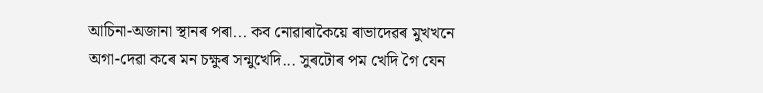আচিনা-অজানা স্থানৰ পৰা... কব নোৱাৰাকৈয়ে ৰাভাদেৱৰ মুখখনে অগা-দেৱা কৰে মন চক্ষুৰ সন্মুখেদি... সুৰটোৰ পম খেদি গৈ যেন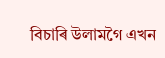বিচাৰি উলামগৈ এখন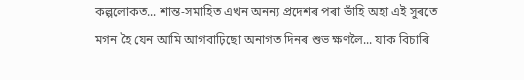কল্পলোকত... শান্ত-সমাহিত এখন অনন্য প্ৰদেশৰ পৰা ভাঁহি অহা এই সুৰতে মগন হৈ যেন আমি আগবাঢ়িছো অনাগত দিনৰ শুভ ক্ষণলৈ... যাক বিচাৰি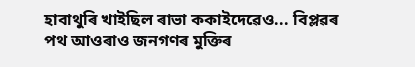হাবাথুৰি খাইছিল ৰাভা ককাইদেৱেও... বিপ্লৱৰ পথ আওৰাও জনগণৰ মুক্তিৰ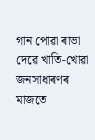গান পোৱা ৰাভা দেৱে খাতি-খোৱা জনসাধাৰণৰ মাজতে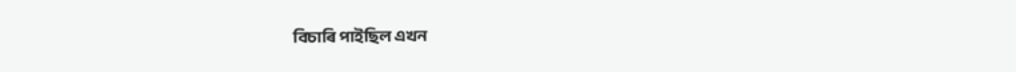বিচাৰি পাইছিল এখন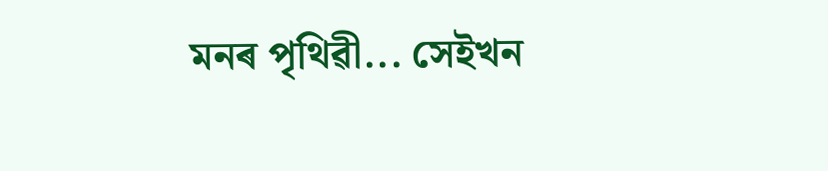মনৰ পৃথিৱী... সেইখন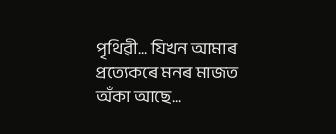পৃথিৱী... যিখন আমাৰ প্ৰত্যেকৰে মনৰ মাজত অঁকা আছে...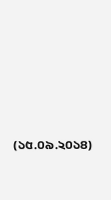(১৫.০৯.২০১৪)